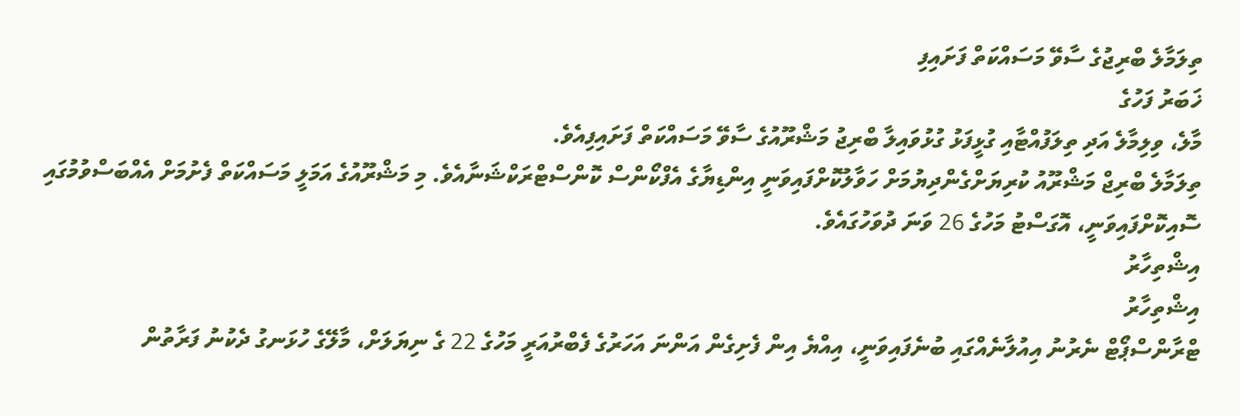ތިލަމާލެ ބްރިޖުގެ ސާވޭ މަސައްކަތް ފަށައިފި
ޚަބަރު ފަހުގެ
މާލެ، ވިލިމާލެ އަދި ތިލަފުއްޓާއި ގުޅީފަޅު ގުޅުވައިލާ ބްރިޖު މަޝްރޫއުގެ ސާވޭ މަސައްކަތް ފަށައިފިއެވެ.
ތިލަމާލެ ބްރިޖް މަޝްރޫއު ކުރިޔަށްގެންދިޔުމަށް ހަވާލުކޮށްފައިވަނީ އިންޑިޔާގެ އެފްކޯންސް ކޮންސްޓްރަކްޝަނާއެވެ. މި މަޝްރޫއުގެ އަމަލީ މަސައްކަތް ފެށުމަށް އެއްބަސްވުމުގައި ސޮއިކޮށްފައިވަނީ، އޮގަސްޓު މަހުގެ 26 ވަނަ ދުވަހުގައެވެ.
އިޝްތިހާރު
އިޝްތިހާރު
ޓްރާންސްޕޯޓް ނެރުނު އިއުލާނެއްގައި ބުނެފައިވަނީ، އިއްޔެ އިން ފެށިގެން އަންނަ އަހަރުގެ ފެބްރުއަރީ މަހުގެ 22 ގެ ނިޔަލަށް، މާލޭގެ ހުޅަނގު ދެކުނު ފަރާތުން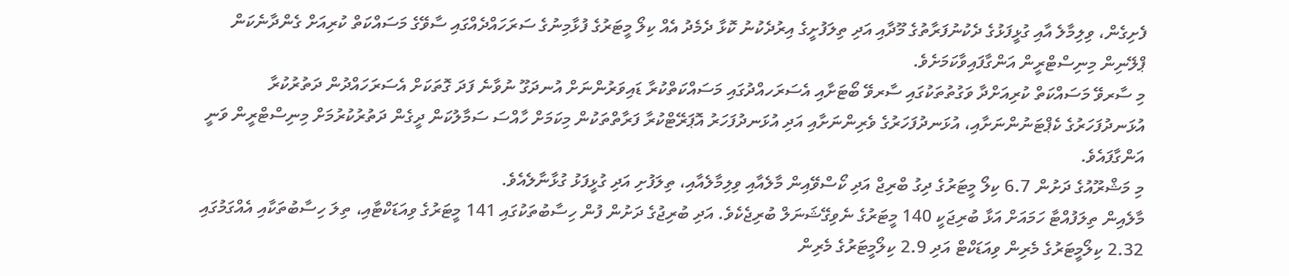ފެށިގެން، ވިލިމާލެ އާއި ގުޅީފަޅުގެ ދެކުނުފަރާތުގެ މޫދާއި އަދި ތިލަފުށީގެ އިރުދެކުނު ކޮޅާ ދެމެދު އެއް ކިލޯ މީޓަރުގެ ފުޅާމިނުގެ ސަރަހައްދެއްގައި ސާވޭގެ މަސައްކަތް ކުރިއަށް ގެންދާނެކަން ޕްލޭނިން މިނިސްޓްރީން އަންގާފައިވާކަމަށެވެ.
މި ސާރވޭ މަސައްކަތް ކުރިއަށްދާ ވަގުތުތަކުގައި ސާރވޭ ބޯޓަށާއި އެސަރަހއްދުގައި މަސައްކަތްކުރާ ޑައިވަރުންނަށް އުނދަގޫ ނުވާނެ ފަދަ ގޮތަކަށް އެސަރަހައްދުން ދަތުރުކުރާ އުޅަނދުފަހަރުގެ ކެޕްޓަނުންނަށާއި، އުޅަނދުފަހަރުގެ ވެރިންނަށާއި އަދި އުޅަނދުފަހަރު އޮޕަރޭޓްކުރާ ފަރާތްތަކުން މިކަމަށް ހާއްސަ ސަމާލުކަން ދީގެން ދަތުރުކުރުމަށް މިނިސްޓްރީން ވަނީ އަންގާފައެވެ.
މި މަޝްރޫއުގެ ދަށުން 6.7 ކިލޯ މީޓަރުގެ ދިގު ބްރިޖް އަދި ކޯސްވޭއިން މާލެއާއި ވިލިމާލެއާއި، ތިލަފުށި އަދި ގުޅީފަޅު ގުޅާނާލެއެވެ.
މާލެއިން ތިލަފުއްޓާ ހަމައަށް އަޅާ ބުރިޖަކީ 140 މީޓަރުގެ ނެވިގޭޝަނަލް ބުރިޖެކެވެ. އަދި ބުރިޖުގެ ދަށުން ފުން ހިސާބުތަކުގައި 141 މީޓަރުގެ ވިއަޑަކްޓާއި، ތިލަ ހިސާބުތަކާއި އެއްގަމުގައި 2.32 ކިލޯމީޓަރުގެ މެރިން ވިއަޑަކްޓް އަދި 2.9 ކިލޯމީޓަރުގެ މެރިން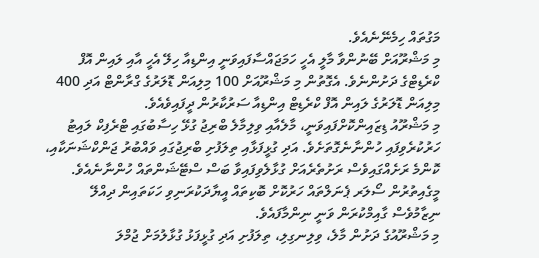މަގުތައް ހިމެނޭނެއެވެ.
މި މަޝްރޫއަށް ބޭނުންވާ މާލީ އެހީ ހަމަޖައްސާފައިވަނީ އިންޑިއާ ހިލޭ އެހީ އާއި ލައިން އޮފް ކްރެޑިޓްގެ ދަށުންނެވެ. އެގޮތުން މި މަޝްރޫއަށް 100 މިލިއަން ޑޮލަރުގެ ގްރާންޓް އަދި 400 މިލިއަން ޑޮލަރުގެ ލައިން އޮފް ކްރެޑިޓް އިންޑިއާ ސަރުކާރުން ދީފައިވެއެވެ.
މި މަޝްރޫއު ޑިޒައިންކޮށްފައިވަނީ، މާލެއާއި ވިލިމާލެ ބްރިޖު ގުޅޭ ހިސާބުގައި ޓްރެފިކް ލައިޓު ހަރުކުރެވިފައި ހުންނާނެގޮތަށެވެ. އަދި ގުޅީފަޅާއި ތިލަފުށި ބްރިޖުގައި ވައްބުރު ޖަންކްޝަނަކާއި، ކޮންމެ ރަށެއްގައިވެސް ރަށުތެރެއަށް ގުޅާލެވިފައިވާ ބަސް ސްޓޭޝަންތައް ހުންނާނެއެވެ. މީގެއިތުރުން ސޯލަރ ޕެނަލްތައް ހަރުކޮށް ބޮކިތައް އީޔާދަކުރަނިވި ހަކަތައިން ދިއްލޭ ނިޒާމުވެސް ގާއިމްކުރަން ވަނީ ނިންމާފައެވެ.
މި މަޝްރޫއުގެ ދަށުން މާލެ، ވިލިނގިލި، ތިލަފުށި އަދި ގުޅީފަޅު ގުޅާލުމަށް ޖުމްލަ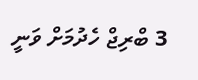3 ބްރިޖް ހެދުމަށް ވަނީ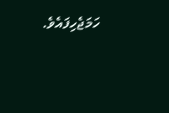ހަމަޖެހިފައެވެ.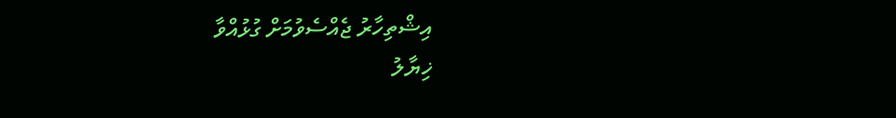އިޝްތިހާރު ޖެއްސެވުމަށް ގުޅުއްވާ
ޚިޔާލު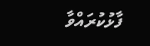ފާޅުކުރައްވާ